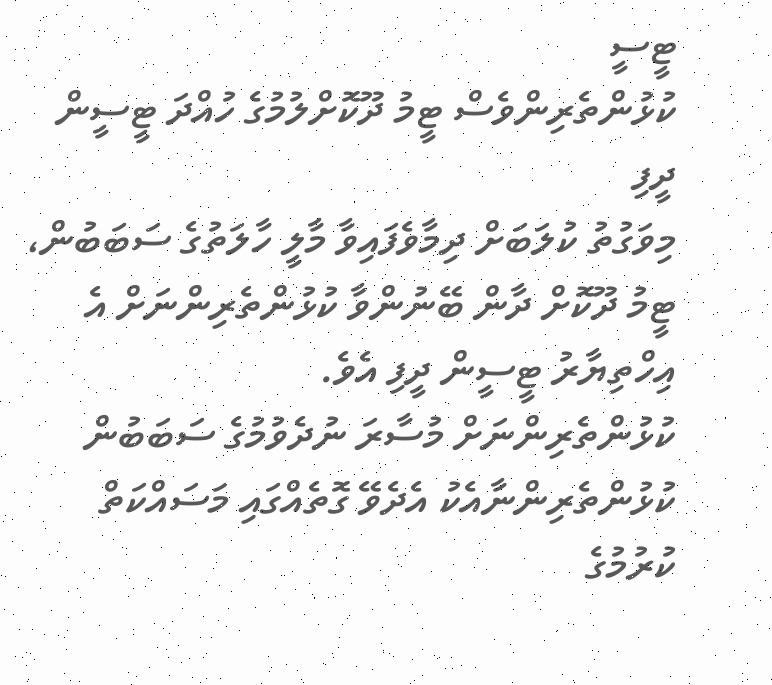ޓީސީ
ކުޅުންތެރިންވެސް ޓީމު ދޫކޮށްލުމުގެ ހުއްދަ ޓީސީން ދީފި
މިވަގުތު ކުލަބަށް ދިމާވެފައިވާ މާލީ ހާލަތުގެ ސަބަބުން، ޓީމު ދޫކޮށް ދާން ބޭނުންވާ ކުޅުންތެރިންނަށް އެ އިހްތިޔާރު ޓީސީން ދީފި އެވެ.
ކުޅުންތެރިންނަށް މުސާރަ ނުދެވުމުގެ ސަބަބުން ކުޅުންތެރިންނާއެކު އެދެވޭ ގޮތެއްގައި މަސައްކަތް ކުރުމުގެ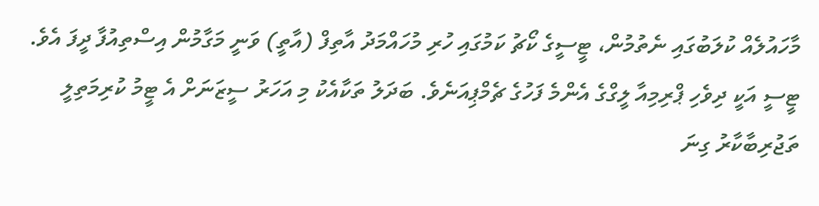މާހައުލެއް ކުލަބުގައި ނެތުމުން، ޓީސީގެ ކޯޗު ކަމުގައި ހުރި މުހައްމަދު އާތިފް (އާތީ) ވަނީ މަގާމުން އިސްތިއުފާ ދީފަ އެވެ.
ޓީސީ އަކީ ދިވެހި ޕްރިމިއާ ލީގްގެ އެންމެ ފަހުގެ ޗެމްޕިއަނެވެ. ބަދަލު ތަކާއެކު މި އަހަރު ސީޒަނަށް އެ ޓީމު ކުރިމަތިލީ ތަޖުރިބާކާރު ގިނަ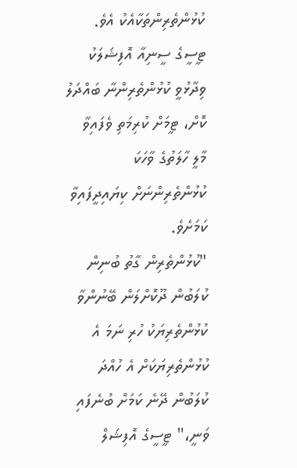ކުޅުންތެރިންތަކާއެކު އެވެ. ޓީސީގެ ސީނިއާ އޮފިޝަލަކު ވިދާޅުވީ ކުޅުންތެރިންނާ ބައްދަލު ކޮށް، ޓީމަށް ކުރިމަތި ވެފައިވާ މާލީ ހާލަތުގެ ވާހަކަ ކުޅުންތެރިންނަށް ކިޔައިދީފައިވާ ކަމަށެވެ.
"ކުޅުންތެރިން ގާތު ބުނިން ކުލަބުން ދޫކޮށްލަން ބޭނުންވާ ކުޅުންތެރިޔަކު ހުރި ނަމަ އެ ކުޅުންތެރިޔަކަށް އެ ހުއްދަ ކުލަބުން ދޭނެ ކަމަށް ބުނެފައި ވަނީ،" ޓީސީގެ އޮފިޝަލް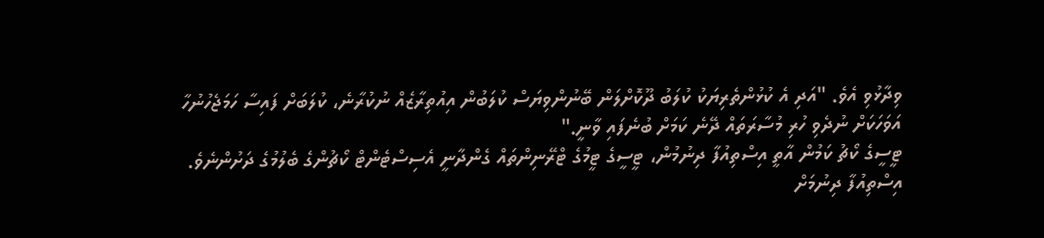ވިދާޅުވި އެވެ. "އަދި އެ ކުޅުންތެރިޔަކު ކުލަބު ދޫކޮށްލަން ބޭނުންވިޔަސް ކުލަބުން އިއުތިރާޒެއް ނުކުރާނެ، ކުލަބަށް ފައިސާ ހަމަޖެހުނުހާ އަވަހަކަށް ނުދެވި ހުރި މުސާރަތައް ދޭނެ ކަމަށް ބުނެފައި ވާނީ."
ޓީސީގެ ކޯޗު ކަމުން އާތީ އިސްތިއުފާ ދިނުމުން، ޓީސީގެ ޓީމުގެ ޓްރޭނިންތައް ގެންދާނީ އެސިސްޓެންޓް ކޯޗުންގެ ބެލުމުގެ ދަށުންނެވެ.
އިސްތިއުފާ ދިނުމަށް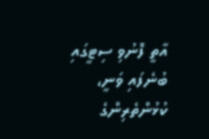އާތީ ފޮނުވި ސިޓީގައި ބުނެފައި ވަނީ، ކުޅުންތެރިންގެ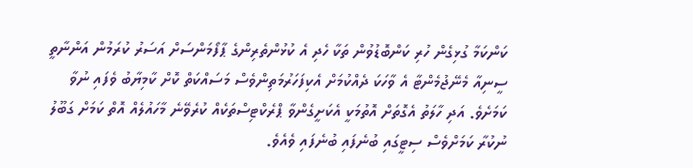ކަންކަމާ ގުޅިގެން ހުރި ކަންބޮޑުވުން ތަކާ ހެދި އެ ކުޅުންތެރިންގެ ޕާފޯމަންސަށް އަސަރު ކުރަމުން އަންނާތީ ސީނިއާ މެނޭޖުމެންޓާ އެ ވާހަކަ ދެއްކުމަށް އެކިފަހަރުމަތިންވެސް މަސައްކަތް ކޮށް ކާމިޔާބު ވެފައި ނުވާ ކަމަށެވެ. އަދި ހާލަތު އެގޮތަށް އޮތުމަކީ އެކަށީގެންވާ ޕްރެކްޓިސްތަކެއް ކުރެވޭނެ މާހައުލެއް އޮތް ކަމަށް ގަބޫލު ނުކުރާ ކަމަށްވެސް ސިޓީގައި ބުނެފައި ބުނެފައި ވެއެވެ.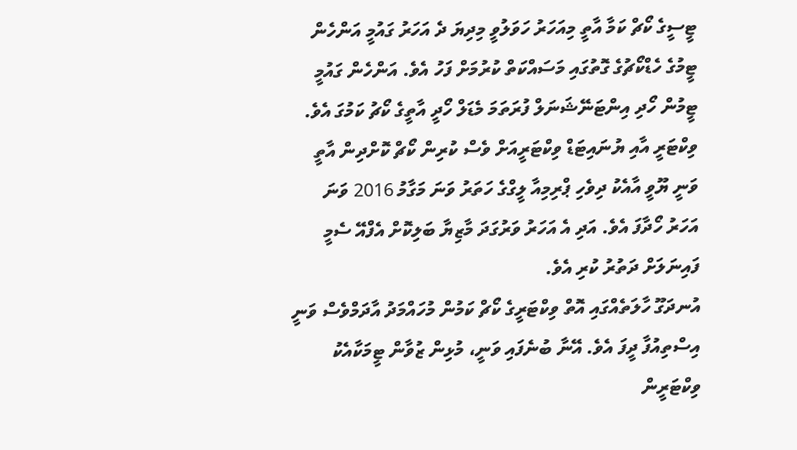ޓީސީގެ ކޯޗް ކަމާ އާތީ މިއަހަރު ހަވަލުވީ މިދިޔަ ދެ އަހަރު ގައުމީ އަންހެން ޓީމުގެ ހެޑްކޯޗުގެ ގޮތުގައި މަސައްކަތް ކުރުމަށް ފަހު އެވެ. އަންހެން ގައުމީ ޓީމުން ހޯދި އިންޓަނޭޝަނަލް ފުރަތަމަ މެޑަލް ހޯދީ އާތީގެ ކޯޗު ކަމުގަ އެވެ.
ވިކްޓަރީ އާއި ޔުނައިޓަޑް ވިކްޓަރީއަށް ވެސް ކުރިން ކޯޗް ކޮށްދިން އާތީ ވަނީ ޔޫވީ އާއެކު ދިވެހި ޕްރިމިއާ ލީގްގެ ހަތަރު ވަނަ މަގާމު 2016 ވަނަ އަހަރު ހޯދާފަ އެވެ. އަދި އެ އަހަރު ވަރުގަދަ މާޒިޔާ ބަލިކޮށް އެފްއޭ ސެމީ ފައިނަލަށް ދަތުރު ކުރި އެވެ.
އުނދަގޫ ހާލަތެއްގައި އޮތް ވިކްޓަރީގެ ކޯޗް ކަމުން މުހައްމަދު އާދަމްވެސް ވަނީ އިސްތިއުފާ ދީފަ އެވެ. އޭނާ ބުނެފައި ވަނީ، މުޅިން ޒުވާން ޓީމަކާއެކު ވިކްޓަރީން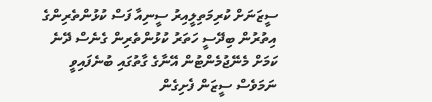ސީޒަނަށް ކުރިމަތިލީއިރު ސީނިއާ ފަސް ކުޅުންތެރިންގެ އިތުރުން ބިދޭސީ ހަތަރު ކުޅުންތެރިން ގެނެސް ދޭނެ ކަމަށް މެނޭޖުމެންޓުން އޭނާގެ ގާތުގައި ބުނެފައިވީ ނަމަވެސް ސީޒަން ފެށިގެން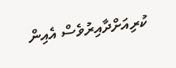ކުރިއަށްދާއިރުވެސް އެއިން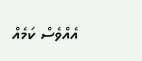އެއްވެސް ކަމެއް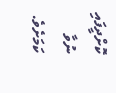ކޮށްދީފައި ނުވާ ކަމަށެވެ.